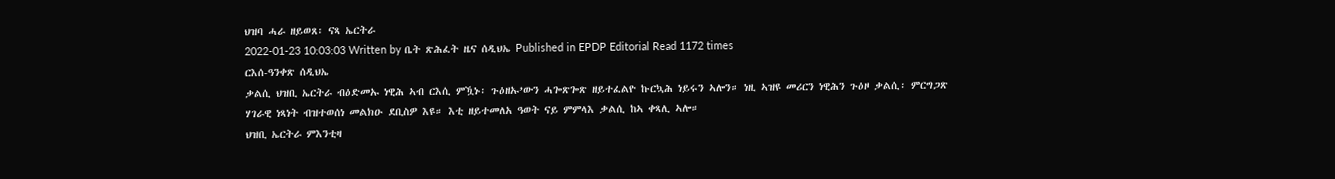ህዝባ ሓራ ዘይወጸ፡ ናጻ ኤርትራ
2022-01-23 10:03:03 Written by ቤት ጽሕፈት ዜና ሰዲህኤ Published in EPDP Editorial Read 1172 times
ርእሰ-ዓንቀጽ ሰዲህኤ
ቃልሲ ህዝቢ ኤርትራ ብዕድመኡ ነዊሕ ኣብ ርእሲ ምዃኑ፡ ጉዕዘኡ’ውን ሓጐጽጐጽ ዘይተፈልዮ ኩርኳሕ ነይሩን ኣሎን። ነዚ ኣዝዩ መሪርን ነዊሕን ጉዕዞ ቃልሲ፡ ምርግጋጽ ሃገራዊ ነጻነት ብዝተወሰነ መልክዑ ደቢስዎ እዩ። እቲ ዘይተመለአ ዓወት ናይ ምምላእ ቃልሲ ከኣ ቀጻሊ ኣሎ።
ህዝቢ ኤርትራ ምእንቲዛ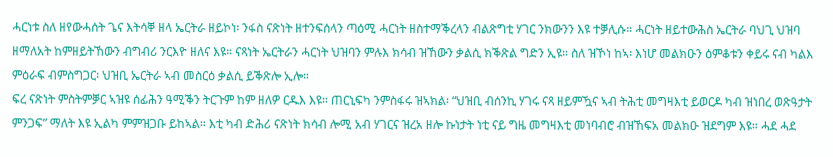ሓርነቱ ስለ ዘየውሓሰት ጌና እትሳቐ ዘላ ኤርትራ ዘይኮነ፡ ንፋስ ናጽነት ዘተንፍሰላን ጣዕሚ ሓርነት ዘስተማቕረላን ብልጽግቲ ሃገር ንክውንን እዩ ተቓሊሱ። ሓርነት ዘይተውሕስ ኤርትራ ባህጊ ህዝባ ዘማለአት ከምዘይትኸውን ብግብሪ ንርእዮ ዘለና እዩ። ናጻነት ኤርትራን ሓርነት ህዝባን ምሉእ ክሳብ ዝኸውን ቃልሲ ክቕጽል ግድን ኢዩ። ስለ ዝኾነ ከኣ፡ እነሆ መልክዑን ዕምቆቱን ቀይሩ ናብ ካልእ ምዕራፍ ብምስግጋር፡ ህዝቢ ኤርትራ ኣብ መስርዕ ቃልሲ ይቕጽሎ ኢሎ።
ፍረ ናጽነት ምስትምቓር ኣዝዩ ሰፊሕን ዓሚቕን ትርጉም ከም ዘለዎ ርዱእ እዩ። ጠርኒፍካ ንምስፋሩ ዝኣክል፡ “ህዝቢ ብሰንኪ ሃገሩ ናጻ ዘይምዃና ኣብ ትሕቲ መግዛእቲ ይወርዶ ካብ ዝነበረ ወጽዓታት ምንጋፍ” ማለት እዩ ኢልካ ምምዝጋቡ ይከኣል። እቲ ካብ ድሕሪ ናጽነት ክሳብ ሎሚ አብ ሃገርና ዝረአ ዘሎ ኩነታት ነቲ ናይ ግዜ መግዛእቲ መነባብሮ ብዝኸፍአ መልክዑ ዝደግም እዩ። ሓደ ሓደ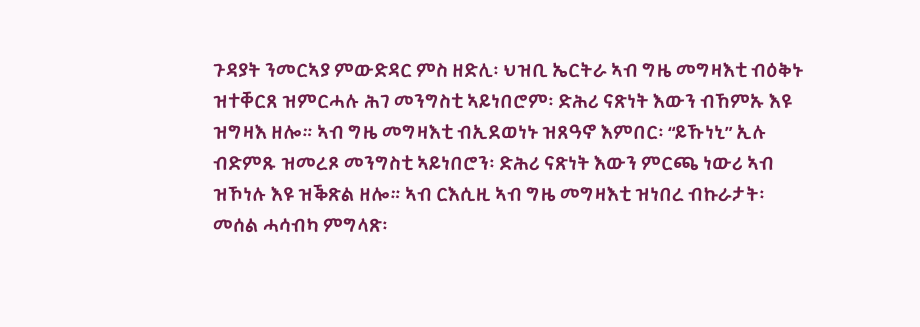ጉዳያት ንመርኣያ ምውድዳር ምስ ዘድሊ፡ ህዝቢ ኤርትራ ኣብ ግዜ መግዛእቲ ብዕቅኑ ዝተቐርጸ ዝምርሓሉ ሕገ መንግስቲ ኣይነበሮም፡ ድሕሪ ናጽነት እውን ብኸምኡ እዩ ዝግዛእ ዘሎ። ኣብ ግዜ መግዛእቲ ብኢደወነኑ ዝጸዓኖ እምበር፡ “ይኹነኒ” ኢሉ ብድምጹ ዝመረጾ መንግስቲ ኣይነበሮን፡ ድሕሪ ናጽነት እውን ምርጫ ነውሪ ኣብ ዝኾነሉ እዩ ዝቕጽል ዘሎ። ኣብ ርእሲዚ ኣብ ግዜ መግዛእቲ ዝነበረ ብኩራታት፡ መሰል ሓሳብካ ምግላጽ፡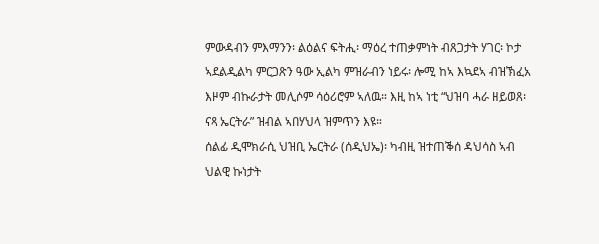ምውዳብን ምእማንን፡ ልዕልና ፍትሒ፡ ማዕረ ተጠቃምነት ብጸጋታት ሃገር፡ ኮታ ኣደልዲልካ ምርጋጽን ዓው ኢልካ ምዝራብን ነይሩ፡ ሎሚ ከኣ እኳደኣ ብዝኽፈአ እዞም ብኩራታት መሊሶም ሳዕሪሮም ኣለዉ። እዚ ከኣ ነቲ “ህዝባ ሓራ ዘይወጸ፡ ናጻ ኤርትራ” ዝብል ኣበሃህላ ዝምጥን እዩ።
ሰልፊ ዲሞክራሲ ህዝቢ ኤርትራ (ሰዲህኤ)፡ ካብዚ ዝተጠቕሰ ዳህሳስ ኣብ ህልዊ ኩነታት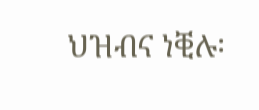ህዝብና ነቒሉ፡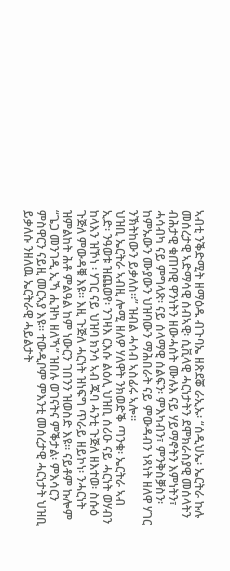ኣብቲ ንቕድሚት ዘማዕዱ ብጉባኤ ዘጽደቖ ራኢኡ፡ “ሰዲህኤ፡ ኤርትራ ኩሉ መሰረታዊ ኣድማሳዊ ሰብኣዊ፡ ሲቪላዊ ሓርነታትን ደሞክራስያዊ መሰላትን ብሕታዊ ቁጠባዊ ዋንነትን ዘውሓሰት ሙሉእ ናይ ሃይማኖትን እምነትን፣ ሓሳብካ ናይ ምግላጽ፡ ናይ ሰላማዊ ሰልፍን፡ ምእካብን፣ ምንቅስቓስን፡ ከምኡውን ሙያውን ህዝባውን ማሕበራት ናይ ምውዳብን ነጻነት ዘለዋ ሃገር ንኽትከውን ይቃለስ።” ዝብል ሓሳብ ኣስፊሩ ኣሎ።
ህዝቢ ኤርትራ ኣብዚ ሎሚ ዘለዎ ሃለዋት ንክወድቕ ጣንቁ፡ ኤርትራ ኣብ ኢድ፡ ንዓወቱ ዝጨወየ፡ ንገዛእ ርእሱ ልዕሊ ህዝቢ ሰሪዑ ናይ ሓርነት ወሃብን ከላእን ዝኾነ ፡ ሃገር ናይ ህዝባ ክንሳ ኣብ ጁባ ሓንቲ ጉጅለ ዘእተወ፡ ስሱዕ ጉጅለ ምውዳቑ እዩ። እዚ ጉጅለ ሓርነት ዝነፍግ ጥራይ ዘይኮነ፡ ንሓርነት ዝምልከት ሕቶ ምልዓል ከም ነውርን ገበንን ዝወስድ እዩ። ናይቶም ኩሎም “ጌጋ መንገዲ ኢኻ ሒዝካ ዘለኻ” ዝበሉ ወገናትና ምቕታል፡ ምእሳርን ምስዋርን ናይዚ መርኣያ እዩ። ተውዲቦም ምእንቲ መሰረታዊ ሓርነታት ህዝቢ ይቃለሱ ንዘለዉ ኤርትራዊ ሓይልታት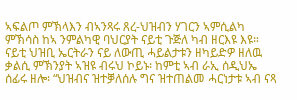ኣፍልጦ ምኽላእን ብኣንጻሩ ጸረ-ህዝብን ሃገርን ኣምሲልካ ምኽሳስ ከኣ ንምልካዊ ባህርያት ናይቲ ጉጅለ ካብ ዘርእዩ እዩ።
ናይቲ ህዝቢ ኤርትራን ናይ ለውጢ ሓይልታቱን ዘካይድዎ ዘለዉ ቃልሲ ምኽንያት ኣዝዩ ብሩህ ኮይኑ፡ ከምቲ ኣብ ራኢ ሰዲህኤ ሰፊሩ ዘሎ፡ “ህዝብና ዝተቓለሰሉ ግና ዝተጠልመ ሓርነታቱ ኣብ ናጻ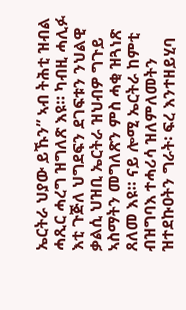ኤርትራ ህያው ይኹን” ኣብ ትሕቲ ዝብል ሓጺር ሓረግ ዝግለጽ እዩ። ካብዚ ሓሊፉ እቲ ጉጅለ ህግደፍን ደገፍቱን ንህልዊ ቃልሲ ህዝቢ ኤርትራ ዝህብዎ ግጉይ ኣስማትን መግለጽን ምስ ሓቂ ዝጓነጽ ጸለመ እዩ። ናይ ሎሚ ኤርትራ ከምቲ ብዝግባእ ተሓሪሳ ዝለምለመትን ዝተደኩዐትን ግራት፡ ፍረ እንተዘይሂባ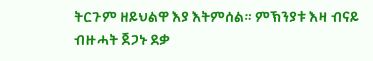ትርጉም ዘይህልዋ እያ እትምሰል። ምኽንያቱ እዛ ብናይ ብዙሓት ጀጋኑ ደቃ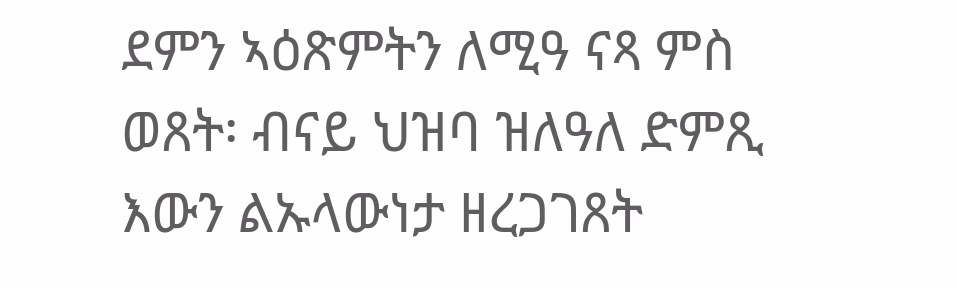ደምን ኣዕጽምትን ለሚዓ ናጻ ምስ ወጸት፡ ብናይ ህዝባ ዝለዓለ ድምጺ እውን ልኡላውነታ ዘረጋገጸት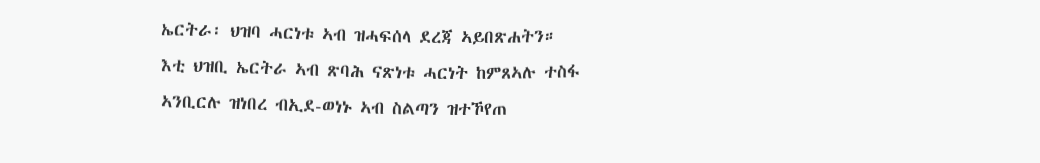ኤርትራ፡ ህዝባ ሓርነቱ ኣብ ዝሓፍሰላ ደረጃ ኣይበጽሐትን።
እቲ ህዝቢ ኤርትራ ኣብ ጽባሕ ናጽነቱ ሓርነት ከምጸኣሉ ተስፋ ኣንቢርሉ ዝነበረ ብኢደ-ወነኑ ኣብ ስልጣን ዝተኾየጠ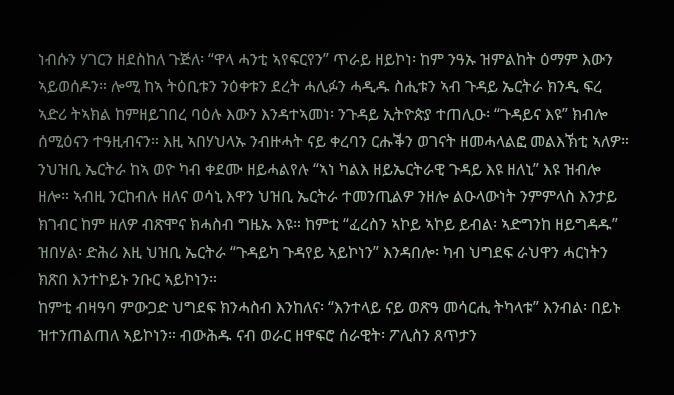ነብሱን ሃገርን ዘደስከለ ጉጅለ፡ “ዋላ ሓንቲ ኣየፍርየን” ጥራይ ዘይኮነ፡ ከም ንዓኡ ዝምልከት ዕማም እውን ኣይወሰዶን። ሎሚ ከኣ ትዕቢቱን ንዕቀቱን ደረት ሓሊፉን ሓዲዱ ስሒቱን ኣብ ጉዳይ ኤርትራ ክንዲ ፍረ ኣድሪ ትኣክል ከምዘይገበረ ባዕሉ እውን እንዳተኣመነ፡ ንጉዳይ ኢትዮጵያ ተጠሊዑ፡ “ጉዳይና እዩ” ክብሎ ሰሚዕናን ተዓዚብናን። እዚ ኣበሃህላኡ ንብዙሓት ናይ ቀረባን ርሑቕን ወገናት ዘመሓላልፎ መልእኽቲ ኣለዎ። ንህዝቢ ኤርትራ ከኣ ወዮ ካብ ቀደሙ ዘይሓልየሉ “ኣነ ካልእ ዘይኤርትራዊ ጉዳይ እዩ ዘለኒ” እዩ ዝብሎ ዘሎ። ኣብዚ ንርከብሉ ዘለና ወሳኒ እዋን ህዝቢ ኤርትራ ተመንጢልዎ ንዘሎ ልዑላውነት ንምምላስ እንታይ ክገብር ከም ዘለዎ ብጽሞና ክሓስብ ግዜኡ እዩ። ከምቲ “ፈረስን ኣኮይ ኣኮይ ይብል፡ ኣድግንከ ዘይግዳዱ” ዝበሃል፡ ድሕሪ እዚ ህዝቢ ኤርትራ “ጉዳይካ ጉዳየይ ኣይኮነን” እንዳበሎ፡ ካብ ህግደፍ ራህዋን ሓርነትን ክጽበ እንተኮይኑ ንቡር ኣይኮነን።
ከምቲ ብዛዓባ ምውጋድ ህግደፍ ክንሓስብ እንከለና፡ “እንተላይ ናይ ወጽዓ መሳርሒ ትካላቱ” እንብል፡ በይኑ ዝተንጠልጠለ ኣይኮነን። ብውሕዱ ናብ ወራር ዘዋፍሮ ሰራዊት፡ ፖሊስን ጸጥታን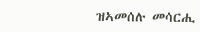ዝኣመሰሉ መሳርሒ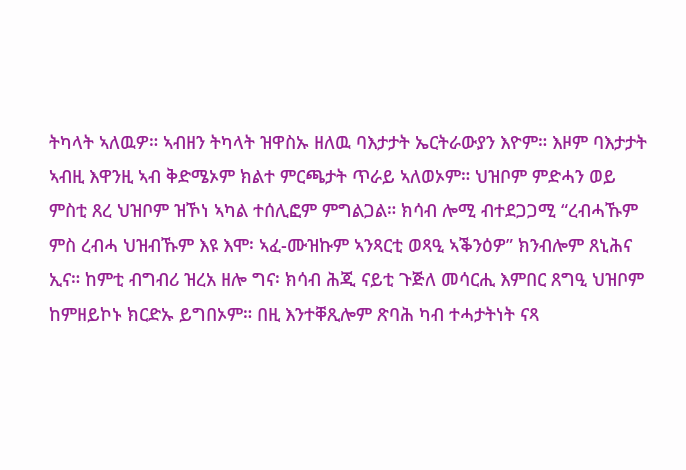ትካላት ኣለዉዎ። ኣብዘን ትካላት ዝዋስኡ ዘለዉ ባእታታት ኤርትራውያን እዮም። እዞም ባእታታት ኣብዚ እዋንዚ ኣብ ቅድሜኦም ክልተ ምርጫታት ጥራይ ኣለወኦም። ህዝቦም ምድሓን ወይ ምስቲ ጸረ ህዝቦም ዝኾነ ኣካል ተሰሊፎም ምግልጋል። ክሳብ ሎሚ ብተደጋጋሚ “ረብሓኹም ምስ ረብሓ ህዝብኹም እዩ እሞ፡ ኣፈ-ሙዝኩም ኣንጻርቲ ወጻዒ ኣቕንዕዎ” ክንብሎም ጸኒሕና ኢና። ከምቲ ብግብሪ ዝረአ ዘሎ ግና፡ ክሳብ ሕጂ ናይቲ ጉጅለ መሳርሒ እምበር ጸግዒ ህዝቦም ከምዘይኮኑ ክርድኡ ይግበኦም። በዚ እንተቐጺሎም ጽባሕ ካብ ተሓታትነት ናጻ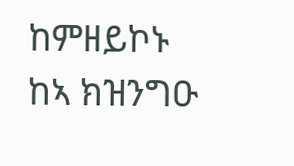ከምዘይኮኑ ከኣ ክዝንግዑ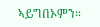ኣይግበኦምን።